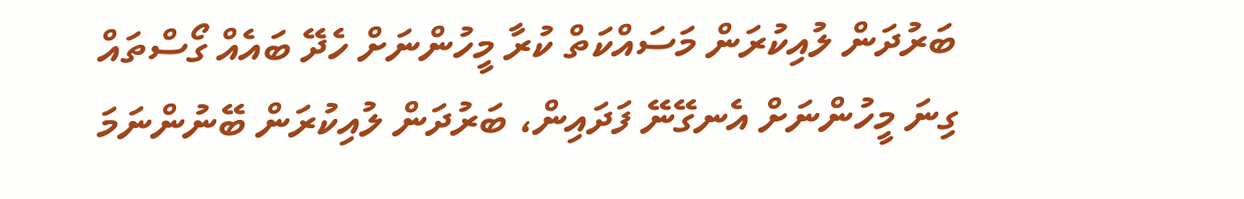ބަރުދަން ލުއިކުރަން މަސައްކަތް ކުރާ މީހުންނަށް ހެދޭ ބައެއް ގޯސްތައް
ގިނަ މީހުންނަށް އެނގޭނޭ ފަދައިން، ބަރުދަން ލުއިކުރަން ބޭނުންނަމަ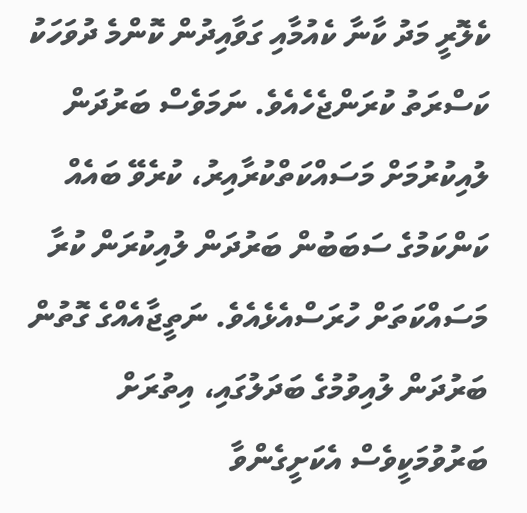ކެލޮރީ މަދު ކާނާ ކެއުމާއި ގަވާއިދުން ކޮންމެ ދުވަހަކު ކަސްރަތު ކުރަންޖެހެއެވެ. ނަމަވެސް ބަރުދަން ލުއިކުރުމަށް މަސައްކަތްކުރާއިރު، ކުރެވޭ ބައެއް ކަންކަމުގެ ސަބަބުން ބަރުދަން ލުއިކުރަން ކުރާ މަސައްކަތަށް ހުރަސްއެޅެއެވެ. ނަތީޖާއެއްގެ ގޮތުން ބަރުދަން ލުއިވުމުގެ ބަދަލުގައި، އިތުރަށް ބަރުވުމަކީވެސް އެކަށީގެންވާ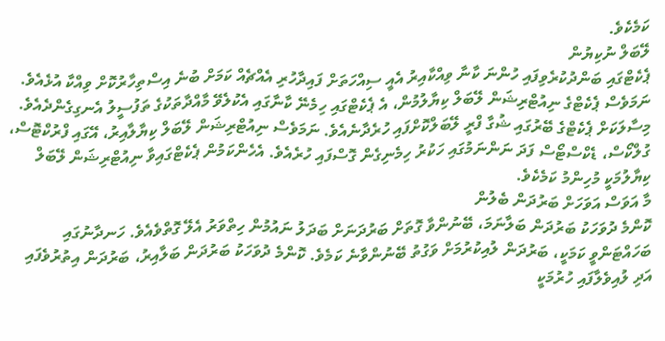ކަމެކެވެ.
ލޭބަލް ނުކިޔުން
ޕެކެޓްގައި ބަންދުކުރެވިފައި ހުންނަ ކާނާ ވިއްކާއިރު އެއީ ސިއްހަތަށް ފައިދާހުރި އެއްޗެއް ކަމަށް ބުނެ އިސްތިހާރުކޮށް ވިއްކާ އުޅެއެވެ. ނަމަވެސް ޕެކެޓްގެ ނިއުޓްރިޝަން ލޭބަލް ކިޔާލުމުން، އެ ޕެކެޓްގައި ހިމެނޭ ކާނާގައި އެކުލެވޭ މާއްދާތަކުގެ ތަފުސީލު އެނގިގެންދެއެވެ.
މިސާލަކަށް ޕެކެޓްގެ ބޭރުގައި ޝުގާ ފްރީ ލޭބަލްކޮށްފައި ހުރެދާނެއެވެ. ނަމަވެސް ނިއުޓްރިޝަން ލޭބަލް ކިޔާލާއިރު، އޭގައި ފްރުކްޓޮސް، ގުލްކޯސް، ޑެކްސްޓޯސް ފަދަ ނަންނަމުގައި ހަކުރު ހިމެނިގެން ގޮސްފައި ހުރެއެވެ. އެހެންކަމުން ޕެކެޓްގައިވާ ނިއުޓްރިޝަން ލޭބަލް ކިޔާލުމަކީ މުހިންމު ކަމެކެވެ.
މާ އަވަސް އަވަހަށް ބަރުދަން ބެލުން
ކޮންމެ ދުވަހަކު ބަރުދަން ބަލާނަމަ، ބޭނުންވާ ގޮތަށް ބަރުދަނަށް ބަދަލު ނައުމުން ހިތްވަރު އެލޭ ގޮތްވެއެވެ. ހަނދާނުގައި ބަހައްޓަންވީ ކަމަކީ، ބަރުދަން ލުއިކުރުމަށް ވަގުތު ބޭނުންވާނެ ކަމެވެ. ކޮންމެ ދުވަހަކު ބަރުދަން ބަލާއިރު، ބަރުދަން އިތުރުވެފައި އަދި ލުއިވެލާފައި ހުރުމަކީ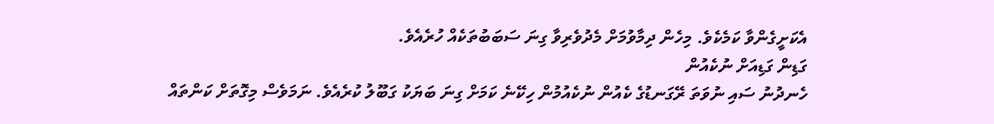އެކަށީގެންވާ ކަމެކެވެ. މިހެން ދިމާވުމަށް މެދުވެރިވާ ގިނަ ސަބަބުތަކެއް ހުރެއެވެ.
ގަޑިން ގަޑިއަށް ނުކެއުން
ހެނދުނު ސައި ނުވަތަ ރޭގަނޑުގެ ކެއުން ނުކެއުމުން ހިކޭނެ ކަމަށް ގިނަ ބަޔަކު ގަބޫލު ކުރެއެވެ. ނަމަވެސް މިގޮތަށް ކަންތައް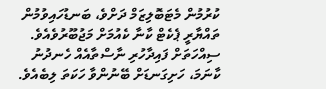ކުރުމުން މެޓަބޮލިޒަމް ދަށްވެ، ބަނޑުހައިވުމުން ތައްޔާރީ ޕެކެޓް ކާނާ ކެއުމަށް މަޖުބޫރުވެއެވެ.
ސިއްހަތަށް ފައިދާހުރި ނާސްތާއެއް ހެނދުނު ކާނަމަ، ހަށިގަނޑަށް ބޭނުންވާ ހަކަތަ ލިބެއެވެ.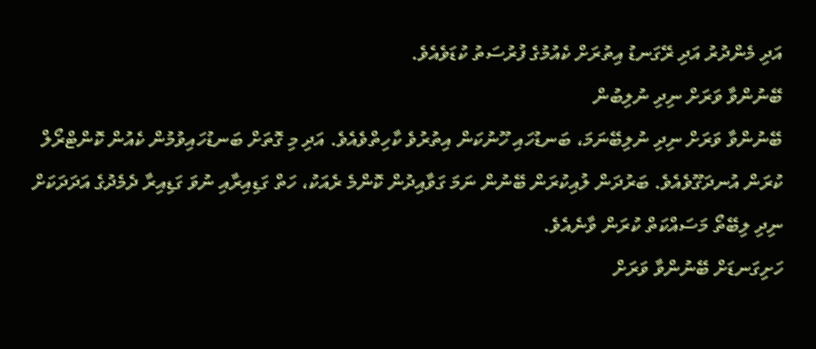އަދި މެންދުރު އަދި ރޭގަނޑު އިތުރަށް ކެއުމުގެ ފުރުސަތު ކުޑަވެއެވެ.
ބޭނުންވާ ވަރަށް ނިދި ނުލިބުން
ބޭނުންވާ ވަރަށް ނިދި ނުލިބޭނަމަ، ބަނޑުހައި ހޫނުކަން އިތުރުވެ ކާހިތްވެއެވެ. އަދި މި ގޮތަށް ބަނޑުހައިވުމުން ކެއުން ކޮންޓްރޯލް ކުރަން އުނދަގޫވެއެވެ. ބަރުދަން ލުއިކުރަން ބޭނުން ނަމަ ގަވާއިދުން ކޮންމެ ރެއަކު، ހަތް ގަޑިއިރާއި ނުވަ ގަޑިއިރާ ދެމެދުގެ އަދަދަކަށް ނިދި ލިބޭތޯ މަސައްކަތް ކުރަން ވާނެއެވެ.
ހަށިގަނޑަށް ބޭނުންވާ ވަރަށް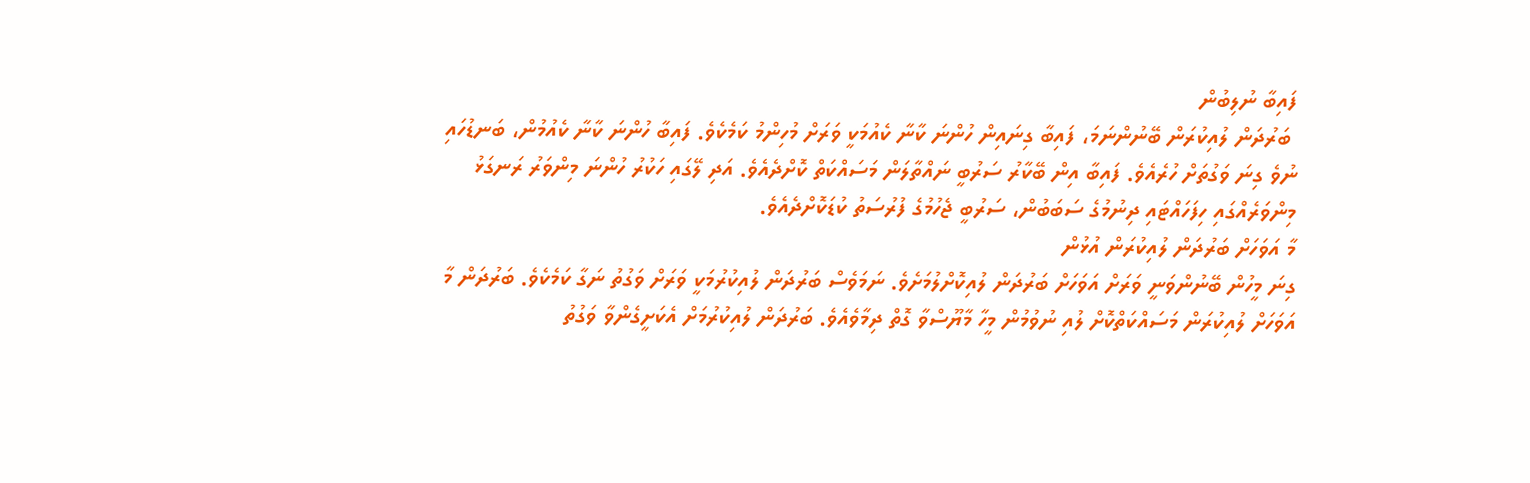ފައިބާ ނުލިބުން
 ބަރުދަން ލުއިކުރަން ބޭނުންނަމަ، ފައިބާ ގިނައިން ހުންނަ ކާނާ ކެއުމަކީ ވަރަށް މުހިންމު ކަމެކެވެ. ފައިބާ ހުންނަ ކާނާ ކެއުމުން، ބަނޑުހައި ނުވެ ގިނަ ވަގުތަށް ހުރެއެވެ. ފައިބާ އިން ބޭކާރު ސަރުބީ ނައްތާލަން މަސައްކަތް ކޮށްދެއެވެ. އަދި ލޭގައި ހަކުރު ހުންނަ މިންވަރު ރަނގަޅު މިންވަރެއްގައި ހިފަހައްޓައި ދިނުމުގެ ސަބަބުން، ސަރުބީ ޖެހުމުގެ ފުރުސަތު ކުޑަކޮށްދެއެވެ.
މާ އަވަހަށް ބަރުދަން ލުއިކުރަން އުޅުން
ގިނަ މީހުން ބޭނުންވަނީ ވަރަށް އަވަހަށް ބަރުދަން ލުއިކޮށްލުމަށެވެ. ނަމަވެސް ބަރުދަން ލުއިކުރުމަކީ ވަރަށް ވަގުތު ނަގާ ކަމެކެވެ. ބަރުދަން މާ އަވަހަށް ލުއިކުރަން މަސައްކަތްކޮށް ލުއި ނުވުމުން މީހާ މާޔޫސްވާ ގޮތް ދިމާވެއެވެ. ބަރުދަން ލުއިކުރުމަށް އެކަށީގެންވާ ވަގުތު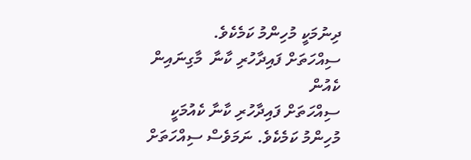ދިނުމަކީ މުހިންމު ކަމެކެވެ.
ސިއްހަތަށް ފައިދާހުރި ކާނާ  މާގިނައިން ކެއުން
ސިއްހަތަށް ފައިދާހުރި ކާނާ ކެއުމަކީ މުހިންމު ކަމެކެވެ. ނަމަވެސް ސިއްހަތަށް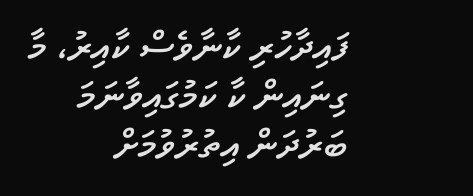ފައިދާހުރި ކާނާވެސް ކާއިރު، މާ ގިނައިން ކާ ކަމުގައިވާނަމަ ބަރުދަން އިތުރުވުމަށް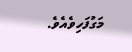މަގުފަހިވެއެވެ.